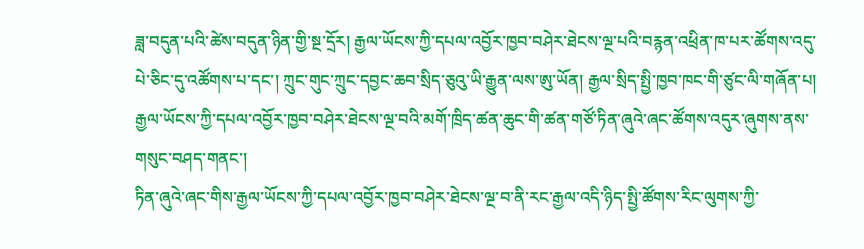ཟླ་བདུན་པའི་ཚེས་བདུན་ཉིན་གྱི་སྔ་དྲོར། རྒྱལ་ཡོངས་ཀྱི་དཔལ་འབྱོར་ཁྱབ་བཤེར་ཐེངས་ལྔ་པའི་བརྙན་འཕྲིན་ཁ་པར་ཚོགས་འདུ་པེ་ཅིང་དུ་འཚོགས་པ་དང་། ཀྲུང་གུང་ཀྲུང་དབྱང་ཆབ་སྲིད་ཅུའུ་ཡི་རྒྱུན་ལས་ཨུ་ཡོན། རྒྱལ་སྲིད་སྤྱི་ཁྱབ་ཁང་གི་ཙུང་ལི་གཞོན་པ། རྒྱལ་ཡོངས་ཀྱི་དཔལ་འབྱོར་ཁྱབ་བཤེར་ཐེངས་ལྔ་བའི་མགོ་ཁྲིད་ཚན་ཆུང་གི་ཚན་གཙོ་ཏིན་ཞུའེ་ཞང་ཚོགས་འདུར་ཞུགས་ནས་གསུང་བཤད་གནང་།
ཏིན་ཞུའེ་ཞང་གིས་རྒྱལ་ཡོངས་ཀྱི་དཔལ་འབྱོར་ཁྱབ་བཤེར་ཐེངས་ལྔ་བ་ནི་རང་རྒྱལ་འདི་ཉིད་སྤྱི་ཚོགས་རིང་ལུགས་ཀྱི་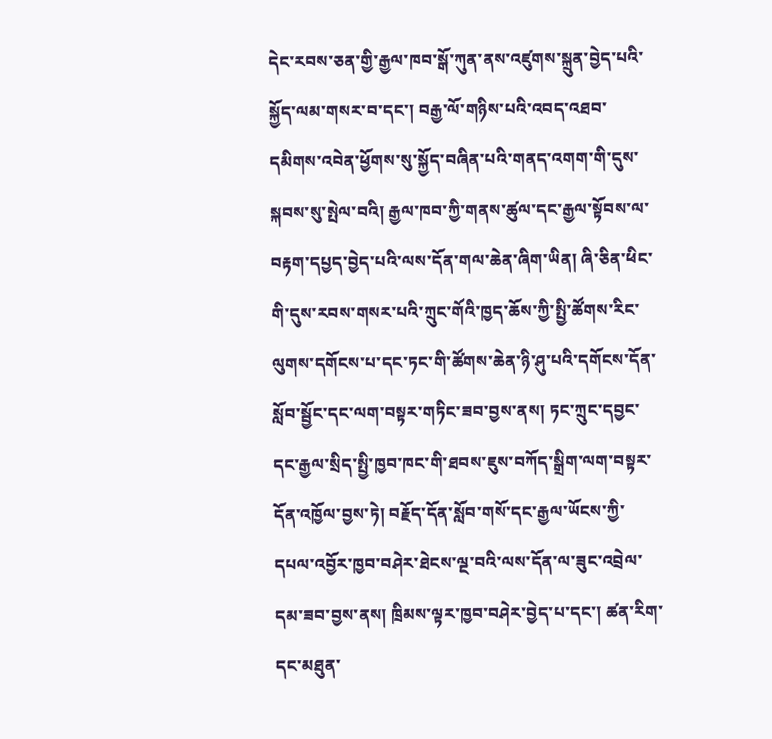དེང་རབས་ཅན་གྱི་རྒྱལ་ཁབ་སྒོ་ཀུན་ནས་འཛུགས་སྐྲུན་བྱེད་པའི་སྐྱོད་ལམ་གསར་བ་དང་། བརྒྱ་ལོ་གཉིས་པའི་འབད་འཐབ་དམིགས་འབེན་ཕྱོགས་སུ་སྐྱོད་བཞིན་པའི་གནད་འགག་གི་དུས་སྐབས་སུ་སྤེལ་བའི། རྒྱལ་ཁབ་ཀྱི་གནས་ཚུལ་དང་རྒྱལ་སྟོབས་ལ་བརྟག་དཔྱད་བྱེད་པའི་ལས་དོན་གལ་ཆེན་ཞིག་ཡིན། ཞི་ཅིན་ཕིང་གི་དུས་རབས་གསར་པའི་ཀྲུང་གོའི་ཁྱད་ཆོས་ཀྱི་སྤྱི་ཚོགས་རིང་ལུགས་དགོངས་པ་དང་ཏང་གི་ཚོགས་ཆེན་ཉི་ཤུ་པའི་དགོངས་དོན་སློབ་སྦྱོང་དང་ལག་བསྟར་གཏིང་ཟབ་བྱས་ནས། ཏང་ཀྲུང་དབྱང་དང་རྒྱལ་སྲིད་སྤྱི་ཁྱབ་ཁང་གི་ཐབས་ཇུས་བཀོད་སྒྲིག་ལག་བསྟར་དོན་འཁྱོལ་བྱས་ཏེ། བརྗོད་དོན་སློབ་གསོ་དང་རྒྱལ་ཡོངས་ཀྱི་དཔལ་འབྱོར་ཁྱབ་བཤེར་ཐེངས་ལྔ་བའི་ལས་དོན་ལ་ཟུང་འབྲེལ་དམ་ཟབ་བྱས་ནས། ཁྲིམས་ལྟར་ཁྱབ་བཤེར་བྱེད་པ་དང་། ཚན་རིག་དང་མཐུན་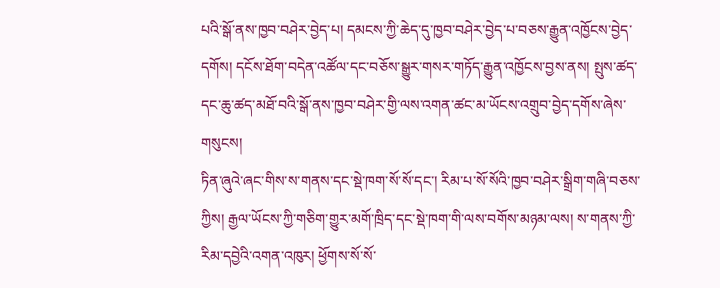པའི་སྒོ་ནས་ཁྱབ་བཤེར་བྱེད་པ། དམངས་ཀྱི་ཆེད་དུ་ཁྱབ་བཤེར་བྱེད་པ་བཅས་རྒྱུན་འཁྱོངས་བྱེད་དགོས། དངོས་ཐོག་བདེན་འཚོལ་དང་བཅོས་སྒྱུར་གསར་གཏོད་རྒྱུན་འཁྱོངས་བྱས་ནས། སྤུས་ཚད་དང་ཆུ་ཚད་མཐོ་བའི་སྒོ་ནས་ཁྱབ་བཤེར་གྱི་ལས་འགན་ཚང་མ་ཡོངས་འགྲུབ་བྱེད་དགོས་ཞེས་གསུངས།
ཏིན་ཞུའེ་ཞང་གིས་ས་གནས་དང་སྡེ་ཁག་སོ་སོ་དང་། རིམ་པ་སོ་སོའི་ཁྱབ་བཤེར་སྒྲིག་གཞི་བཅས་ཀྱིས། རྒྱལ་ཡོངས་ཀྱི་གཅིག་གྱུར་མགོ་ཁྲིད་དང་སྡེ་ཁག་གི་ལས་བགོས་མཉམ་ལས། ས་གནས་ཀྱི་རིམ་དབྱེའི་འགན་འཁུར། ཕྱོགས་སོ་སོ་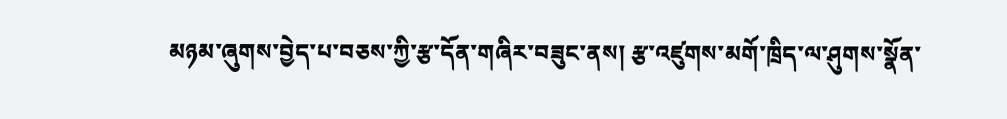མཉམ་ཞུགས་བྱེད་པ་བཅས་ཀྱི་རྩ་དོན་གཞིར་བཟུང་ནས། རྩ་འཛུགས་མགོ་ཁྲིད་ལ་ཤུགས་སྣོན་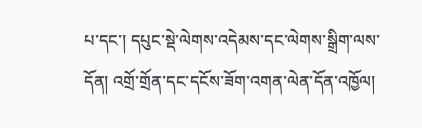པ་དང་། དཔུང་སྡེ་ལེགས་འདེམས་དང་ལེགས་སྒྲིག་ལས་དོན། འགྲོ་གྲོན་དང་དངོས་ཟོག་འགན་ལེན་དོན་འཁྱོལ།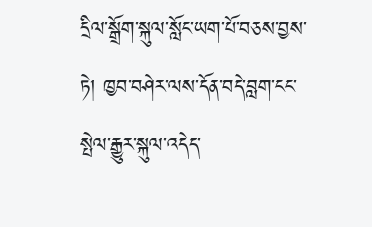དྲིལ་སྒྲོག་སྐུལ་སློང་ཡག་པོ་བཅས་བྱས་ཏེ། ཁྱབ་བཤེར་ལས་དོན་བདེ་བླག་ངང་སྤེལ་རྒྱུར་སྐུལ་འདེད་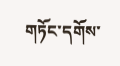གཏོང་དགོས་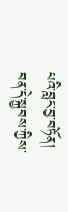པའི་བླང་བྱ་བཏོན།
བན་དེ་སྐྱབས་ཀྱིས་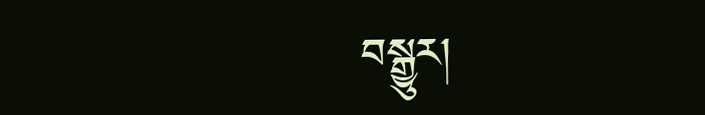བསྒྱུར།